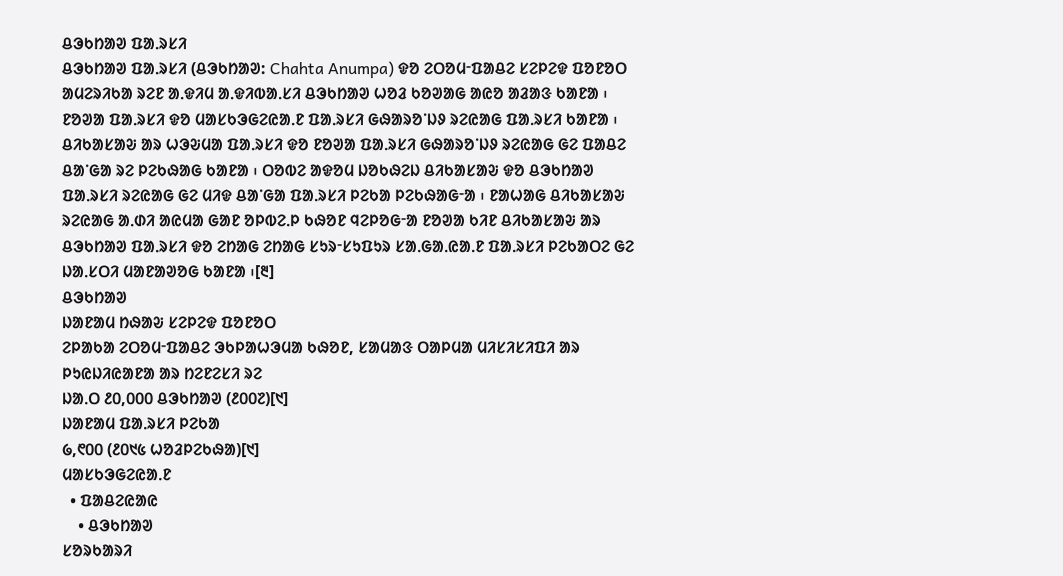ᱪᱳᱠᱴᱟᱣ ᱯᱟᱹᱨᱥᱤ
ᱪᱳᱠᱴᱟᱣ ᱯᱟᱹᱨᱥᱤ (ᱪᱳᱠᱴᱟᱣ: Chahta Anumpa) ᱫᱚ ᱮᱛᱚᱢᱼᱯᱟᱪᱮ ᱥᱮᱞᱮᱫ ᱯᱚᱱᱚᱛ ᱟᱢᱮᱨᱤᱠᱟ ᱨᱮᱱ ᱟᱹᱫᱤᱢ ᱟᱹᱫᱤᱵᱟᱹᱥᱤ ᱪᱳᱠᱴᱟᱣ ᱦᱚᱲ ᱠᱚᱣᱟᱜ ᱟᱭᱚ ᱟᱲᱟᱝ ᱠᱟᱱᱟ ᱾ ᱱᱚᱣᱟ ᱯᱟᱹᱨᱥᱤ ᱫᱚ ᱢᱟᱥᱠᱳᱜᱮᱭᱟᱹᱱ ᱯᱟᱹᱨᱥᱤ ᱜᱷᱟᱨᱚᱸᱡᱽ ᱨᱮᱭᱟᱜ ᱯᱟᱹᱨᱥᱤ ᱠᱟᱱᱟ ᱾ ᱪᱤᱠᱟᱥᱟᱶ ᱟᱨ ᱦᱳᱶᱢᱟ ᱯᱟᱹᱨᱥᱤ ᱫᱚ ᱱᱚᱣᱟ ᱯᱟᱹᱨᱥᱤ ᱜᱷᱟᱨᱚᱸᱡᱽ ᱨᱮᱭᱟᱜ ᱜᱮ ᱯᱟᱪᱮ ᱪᱟᱸᱜᱟ ᱨᱮ ᱞᱮᱠᱷᱟᱜ ᱠᱟᱱᱟ ᱾ ᱛᱚᱵᱮ ᱟᱫᱚᱢ ᱡᱚᱠᱷᱮᱡ ᱪᱤᱠᱟᱥᱟᱶ ᱫᱚ ᱪᱳᱠᱴᱟᱣ ᱯᱟᱹᱨᱥᱤ ᱨᱮᱭᱟᱜ ᱜᱮ ᱢᱤᱫ ᱪᱟᱸᱜᱟ ᱯᱟᱹᱨᱥᱤ ᱞᱮᱠᱟ ᱞᱮᱠᱷᱟᱜᱼᱟ ᱾ ᱱᱟᱦᱟᱜ ᱪᱤᱠᱟᱥᱟᱶ ᱨᱮᱭᱟᱜ ᱟᱹᱰᱤ ᱟᱭᱢᱟ ᱜᱟᱱ ᱚᱞᱵᱮᱹᱞ ᱠᱷᱚᱱ ᱧᱮᱞᱚᱜᱼᱟ ᱱᱚᱣᱟ ᱠᱤᱱ ᱪᱤᱠᱟᱥᱟᱶ ᱟᱨ ᱪᱳᱠᱴᱟᱣ ᱯᱟᱹᱨᱥᱤ ᱫᱚ ᱮᱴᱟᱜ ᱮᱴᱟᱜ ᱥᱩᱨᱼᱥᱩᱯᱩᱨ ᱥᱟᱹᱜᱟᱹᱭᱟᱹᱱ ᱯᱟᱹᱨᱥᱤ ᱞᱮᱠᱟᱛᱮ ᱜᱮ ᱡᱟᱹᱥᱛᱤ ᱢᱟᱱᱟᱣᱚᱜ ᱠᱟᱱᱟ ᱾[᱓]
ᱪᱳᱠᱴᱟᱣ
ᱡᱟᱱᱟᱢ ᱴᱷᱟᱶ ᱥᱮᱞᱮᱫ ᱯᱚᱱᱚᱛ
ᱮᱞᱟᱠᱟ ᱮᱛᱚᱢᱼᱯᱟᱪᱮ ᱳᱠᱞᱟᱦᱳᱢᱟ ᱠᱷᱚᱱ, ᱥᱟᱢᱟᱝ ᱛᱟᱞᱢᱟ ᱢᱤᱥᱤᱥᱤᱯᱤ ᱟᱨ ᱞᱩᱭᱡᱤᱭᱟᱱᱟ ᱟᱨ ᱴᱮᱱᱮᱥᱤ ᱨᱮ
ᱡᱟᱹᱛ ᱒᱐,᱐᱐᱐ ᱪᱳᱠᱴᱟᱣ (᱒᱐᱐᱗)[᱑]
ᱡᱟᱱᱟᱢ ᱯᱟᱹᱨᱥᱤ ᱞᱮᱠᱟ
᱙,᱖᱐᱐ (᱒᱐᱑᱕ ᱦᱚᱲᱞᱮᱠᱷᱟ)[᱑]
ᱢᱟᱥᱠᱳᱜᱮᱭᱟᱹᱱ
  • ᱯᱟᱪᱮᱭᱟᱭ
    • ᱪᱳᱠᱴᱟᱣ
ᱥᱚᱨᱠᱟᱨᱤ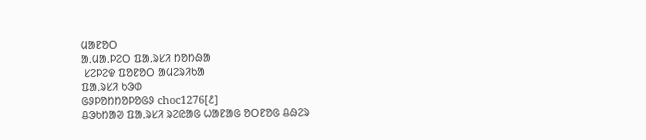ᱢᱟᱱᱚᱛ
ᱟᱹᱢᱟᱹᱞᱮᱛ ᱯᱟᱹᱨᱥᱤ ᱴᱚᱴᱷᱟ
 ᱥᱮᱞᱮᱫ ᱯᱚᱱᱚᱛ ᱟᱢᱮᱨᱤᱠᱟ
ᱯᱟᱹᱨᱥᱤ ᱠᱳᱰ
ᱜᱽᱞᱚᱴᱴᱚᱞᱚᱜᱽ choc1276[᱒]
ᱪᱳᱠᱴᱟᱣ ᱯᱟᱹᱨᱥᱤ ᱨᱮᱭᱟᱜ ᱦᱟᱱᱟᱜ ᱚᱛᱱᱚᱜ ᱪᱷᱮᱨ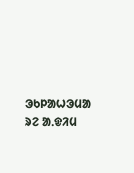ᱳᱠᱞᱟᱦᱳᱢᱟ ᱨᱮ ᱟᱹᱫᱤᱢ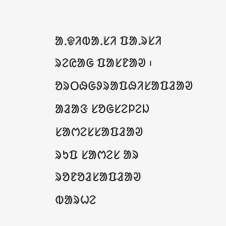ᱟᱹᱫᱤᱵᱟᱹᱥᱤ ᱯᱟᱹᱨᱥᱤ ᱨᱮᱭᱟᱜ ᱯᱟᱥᱱᱟᱣ ᱾
ᱚᱨᱛᱷᱜᱽᱨᱟᱯᱷᱤᱥᱟᱯᱲᱟᱣ
ᱟᱲᱟᱝ ᱥᱚᱜᱥᱮᱞᱮᱡ ᱥᱟᱬᱮᱥᱥᱟᱯᱲᱟᱣ
ᱨᱩᱯ ᱥᱟᱬᱮᱥ ᱟᱨ ᱨᱚᱱᱚᱲᱥᱟᱯᱲᱟᱣ
ᱵᱟᱨᱦᱮ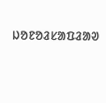ᱡᱚᱱᱚᱲᱥᱟᱯᱲᱟᱣ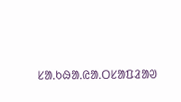ᱥᱟᱹᱠᱷᱟᱹᱭᱟᱹᱛᱥᱟᱯᱲᱟᱣ